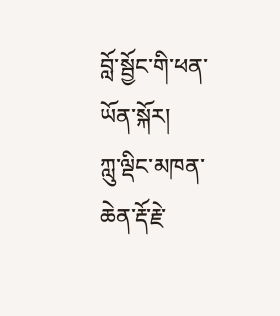བློ་སྦྱོང་གི་ཕན་ཡོན་སྐོར།
ཀླུ་ལྡིང་མཁན་ཆེན་རྡོ་རྗེ་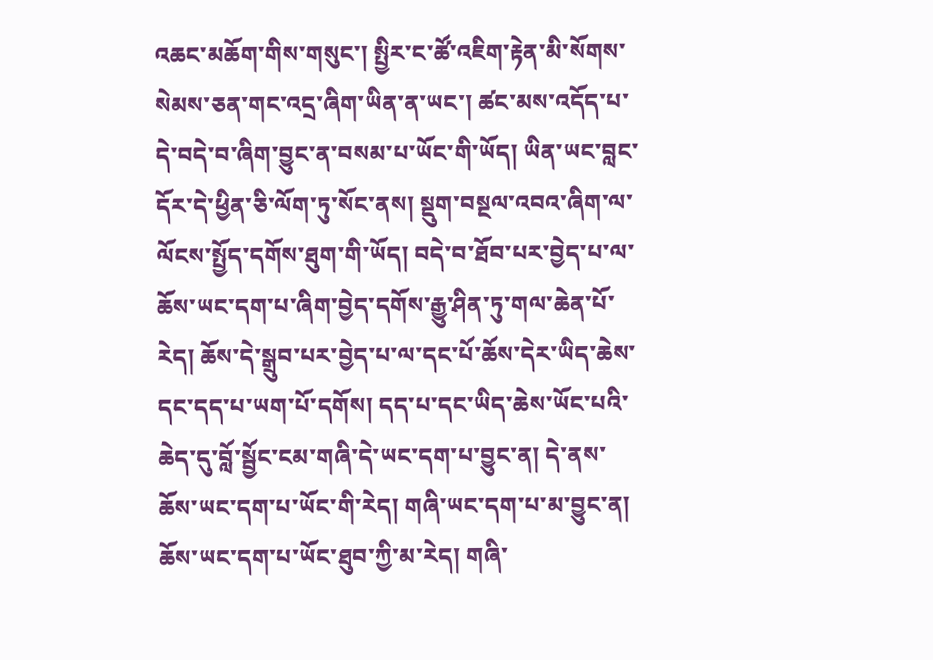འཆང་མཆོག་གིས་གསུང་། སྤྱིར་ང་ཚོ་འཇིག་རྟེན་མི་སོགས་སེམས་ཅན་གང་འདྲ་ཞིག་ཡིན་ན་ཡང་། ཚང་མས་འདོད་པ་དེ་བདེ་བ་ཞིག་བྱུང་ན་བསམ་པ་ཡོང་གི་ཡོད། ཡིན་ཡང་བླང་དོར་དེ་ཕྱིན་ཅི་ལོག་ཏུ་སོང་ནས། སྡུག་བསྔལ་འབའ་ཞིག་ལ་ལོངས་སྤྱོད་དགོས་ཐུག་གི་ཡོད། བདེ་བ་ཐོབ་པར་བྱེད་པ་ལ་ཆོས་ཡང་དག་པ་ཞིག་བྱེད་དགོས་རྒྱུ་ཤིན་ཏུ་གལ་ཆེན་པོ་རེད། ཆོས་དེ་སྒྲུབ་པར་བྱེད་པ་ལ་དང་པོ་ཆོས་དེར་ཡིད་ཆེས་དང་དད་པ་ཡག་པོ་དགོས། དད་པ་དང་ཡིད་ཆེས་ཡོང་པའི་ཆེད་དུ་བློ་སྦྱོང་ངམ་གཞི་དེ་ཡང་དག་པ་བྱུང་ན། དེ་ནས་ཆོས་ཡང་དག་པ་ཡོང་གི་རེད། གཞི་ཡང་དག་པ་མ་བྱུང་ན།
ཆོས་ཡང་དག་པ་ཡོང་ཐུབ་ཀྱི་མ་རེད། གཞི་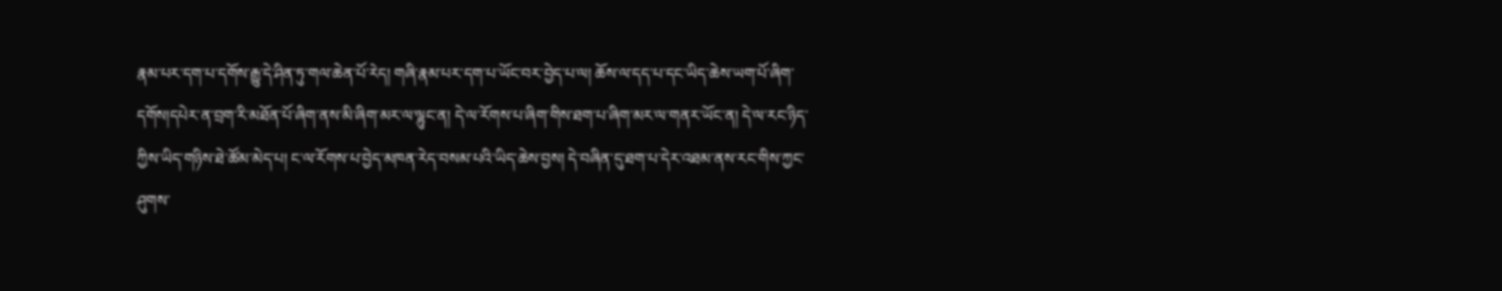རྣམ་པར་དག་པ་དགོས་རྒྱུ་དེ་ཤིན་ཏུ་གལ་ཆེན་པོ་རེད། གཞི་རྣམ་པར་དག་པ་ཡོང་བར་བྱེད་པ་ལ། ཆོས་ལ་དད་པ་དང་ཡིད་ཆེས་ཡག་པོ་ཞིག་དགོས།དཔེར་ན་བྲག་རི་མཐོན་པོ་ཞིག་ནས་མི་ཞིག་མར་ལ་ལྷུང་ན། དེ་ལ་རོགས་པ་ཞིག་གིས་ཐག་པ་ཞིག་མར་ལ་གནར་ཡོང་ན། དེ་ལ་རང་ཉིད་ཀྱིས་ཡིད་གཉིས་ཐེ་ཚོམ་མེད་པ། ང་ལ་རོགས་པ་བྱེད་མཁན་རེད་བསམ་པའི་ཡིད་ཆེས་བྱས། དེ་བཞིན་དུ་ཐག་པ་དེར་འཐམ་ནས་རང་གིས་ཀྱང་ཤུགས་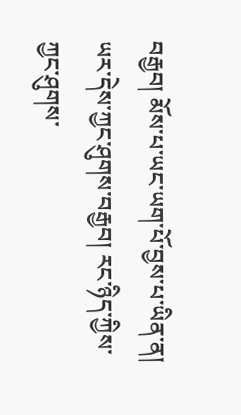བརྒྱབ། མོས་པ་ཡང་ཡག་པོ་བྱས་པ་ཡིན་ན། ཡར་དེས་ཀྱང་ཤུགས་བརྒྱབ། རང་ཉིད་ཀྱིས་ཀྱང་ཤུགས་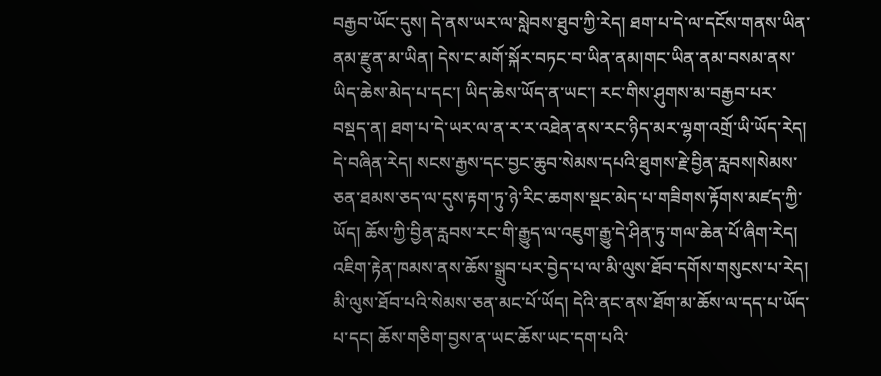བརྒྱབ་ཡོང་དུས། དེ་ནས་ཡར་ལ་སླེབས་ཐུབ་ཀྱི་རེད། ཐག་པ་དེ་ལ་དངོས་གནས་ཡིན་ནམ་རྫུན་མ་ཡིན། དེས་ང་མགོ་སྐོར་བཏང་བ་ཡིན་ནམ།གང་ཡིན་ནམ་བསམ་ནས་ཡིད་ཆེས་མེད་པ་དང་། ཡིད་ཆེས་ཡོད་ན་ཡང་། རང་གིས་ཤུགས་མ་བརྒྱབ་པར་བསྡད་ན། ཐག་པ་དེ་ཡར་ལ་ན་ར་ར་འཐེན་ནས་རང་ཉིད་མར་ལྷག་འགྲོ་ཡི་ཡོད་རེད། དེ་བཞིན་རེད། སངས་རྒྱས་དང་བྱང་ཆུབ་སེམས་དཔའི་ཐུགས་རྗེ་བྱིན་རླབས།སེམས་ཅན་ཐམས་ཅད་ལ་དུས་རྟག་ཏུ་ཉེ་རིང་ཆགས་སྡང་མེད་པ་གཟིགས་རྟོགས་མཛད་ཀྱི་ཡོད། ཆོས་ཀྱི་བྱིན་རླབས་རང་གི་རྒྱུད་ལ་འཇུག་རྒྱུ་དེ་ཤིན་ཏུ་གལ་ཆེན་པོ་ཞིག་རེད། འཇིག་རྟེན་ཁམས་ནས་ཆོས་སྒྲུབ་པར་བྱེད་པ་ལ་མི་ལུས་ཐོབ་དགོས་གསུངས་པ་རེད། མི་ལུས་ཐོབ་པའི་སེམས་ཅན་མང་པོ་ཡོད། དེའི་ནང་ནས་ཐོག་མ་ཆོས་ལ་དད་པ་ཡོད་པ་དང། ཆོས་གཅིག་བྱས་ན་ཡང་ཆོས་ཡང་དག་པའི་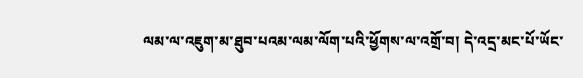ལམ་ལ་འཇུག་མ་ཐུབ་པའམ་ལམ་ལོག་པའི་ཕྱོགས་ལ་འགྲོ་བ། དེ་འདྲ་མང་པོ་ཡོང་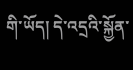གི་ཡོད། དེ་འདྲའི་སྐྱོན་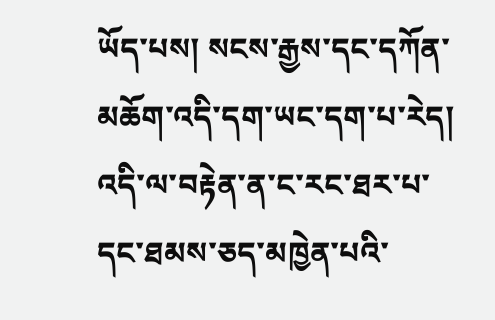ཡོད་པས། སངས་རྒྱས་དང་དཀོན་མཆོག་འདི་དག་ཡང་དག་པ་རེད། འདི་ལ་བརྟེན་ན་ང་རང་ཐར་པ་དང་ཐམས་ཅད་མཁྱེན་པའི་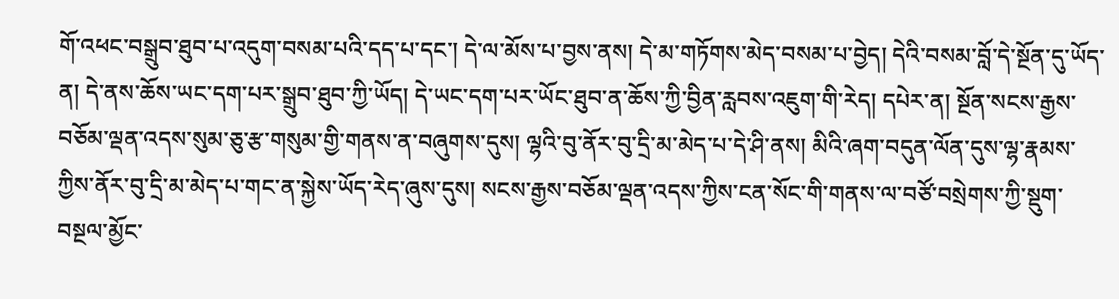གོ་འཕང་བསྒྲུབ་ཐུབ་པ་འདུག་བསམ་པའི་དད་པ་དང་། དེ་ལ་མོས་པ་བྱས་ནས། དེ་མ་གཏོགས་མེད་བསམ་པ་བྱེད། དེའི་བསམ་བློ་དེ་སྔོན་དུ་ཡོད་ན། དེ་ནས་ཆོས་ཡང་དག་པར་སྒྲུབ་ཐུབ་ཀྱི་ཡོད། དེ་ཡང་དག་པར་ཡོང་ཐུབ་ན་ཆོས་ཀྱི་བྱིན་རླབས་འཇུག་གི་རེད། དཔེར་ན། སྔོན་སངས་རྒྱས་བཅོམ་ལྡན་འདས་སུམ་ཅུ་རྩ་གསུམ་གྱི་གནས་ན་བཞུགས་དུས། ལྷའི་བུ་ནོར་བུ་དྲི་མ་མེད་པ་དེ་ཤི་ནས། མིའི་ཞག་བདུན་ལོན་དུས་ལྷ་རྣམས་ཀྱིས་ནོར་བུ་དྲི་མ་མེད་པ་གང་ན་སྐྱེས་ཡོད་རེད་ཞུས་དུས། སངས་རྒྱས་བཅོམ་ལྡན་འདས་ཀྱིས་ངན་སོང་གི་གནས་ལ་བཙོ་བསྲེགས་ཀྱི་སྡུག་བསྔལ་མྱོང་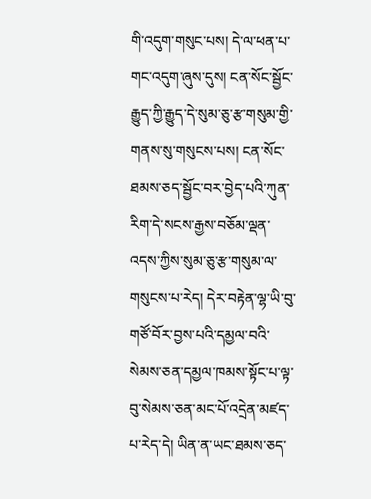གི་འདུག་གསུང་པས། དེ་ལ་ཕན་པ་གང་འདུག་ཞུས་དུས། ངན་སོང་སྦྱོང་རྒྱུད་ཀྱི་རྒྱུད་དེ་སུམ་ཅུ་རྩ་གསུམ་གྱི་གནས་སུ་གསུངས་པས། ངན་སོང་ཐམས་ཅད་སྦྱོང་བར་བྱེད་པའི་ཀུན་རིག་དེ་སངས་རྒྱས་བཅོམ་ལྡན་འདས་ཀྱིས་སུམ་ཅུ་རྩ་གསུམ་ལ་གསུངས་པ་རེད། དེར་བརྟེན་ལྷ་ཡི་བུ་གཙོ་བོར་བྱས་པའི་དམྱལ་བའི་སེམས་ཅན་དམྱལ་ཁམས་སྟོང་པ་ལྟ་བུ་སེམས་ཅན་མང་པོ་འདྲེན་མཛད་པ་རེད་དེ། ཡིན་ན་ཡང་ཐམས་ཅད་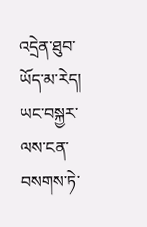འདྲེན་ཐུབ་ཡོད་མ་རེད། ཡང་བསྐྱར་ལས་ངན་བསགས་ཏེ་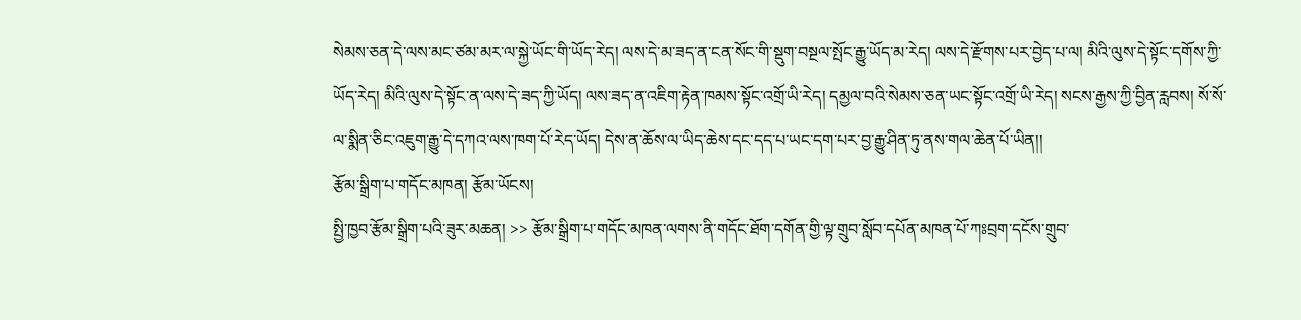སེམས་ཅན་དེ་ལས་མང་ཙམ་མར་ལ་སྐྱེ་ཡོང་གི་ཡོད་རེད། ལས་དེ་མ་ཟད་ན་ངན་སོང་གི་སྡུག་བསྔལ་སྤོང་རྒྱུ་ཡོད་མ་རེད། ལས་དེ་རྫོགས་པར་བྱེད་པ་ལ། མིའི་ལུས་དེ་སྟོང་དགོས་ཀྱི་ཡོད་རེད། མིའི་ལུས་དེ་སྟོང་ན་ལས་དེ་ཟད་ཀྱི་ཡོད། ལས་ཟད་ན་འཇིག་རྟེན་ཁམས་སྟོང་འགྲོ་ཡི་རེད། དམྱལ་བའི་སེམས་ཅན་ཡང་སྟོང་འགྲོ་ཡི་རེད། སངས་རྒྱས་ཀྱི་བྱིན་རླབས། སོ་སོ་ལ་སྨིན་ཅིང་འཇུག་རྒྱུ་དེ་དཀའ་ལས་ཁག་པོ་རེད་ཡོད། དེས་ན་ཆོས་ལ་ཡིད་ཆེས་དང་དད་པ་ཡང་དག་པར་བྱ་རྒྱུ་ཤིན་ཏུ་ནས་གལ་ཆེན་པོ་ཡིན།།
རྩོམ་སྒྲིག་པ་གདོང་མཁན། རྩོམ་ཡོངས།
སྤྱི་ཁྱབ་རྩོམ་སྒྲིག་པའི་ཟུར་མཆན། >> རྩོམ་སྒྲིག་པ་གདོང་མཁན་ལགས་ནི་གདོང་ཐོག་དགོན་གྱི་ལྟ་གྲུབ་སློབ་དཔོན་མཁན་པོ་ཀཿབྲག་དངོས་གྲུབ་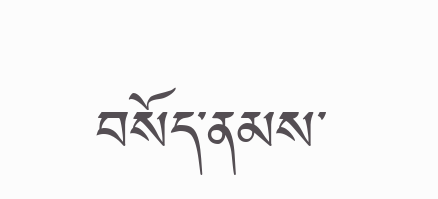བསོད་ནམས་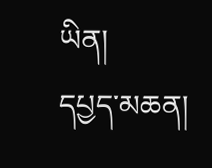ཡིན།
དཔྱད་མཆན།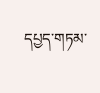དཔྱད་གཏམ་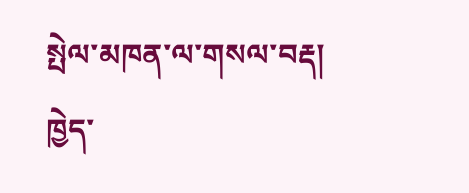སྤེལ་མཁན་ལ་གསལ་བརྡ།
ཁྱེད་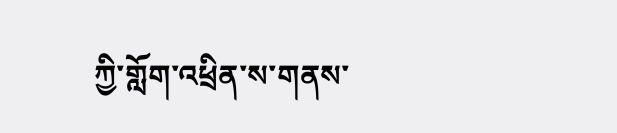ཀྱི་གློག་འཕྲིན་ས་གནས་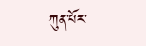ཀུན་པོར་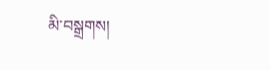མི་བསྒྲགས།